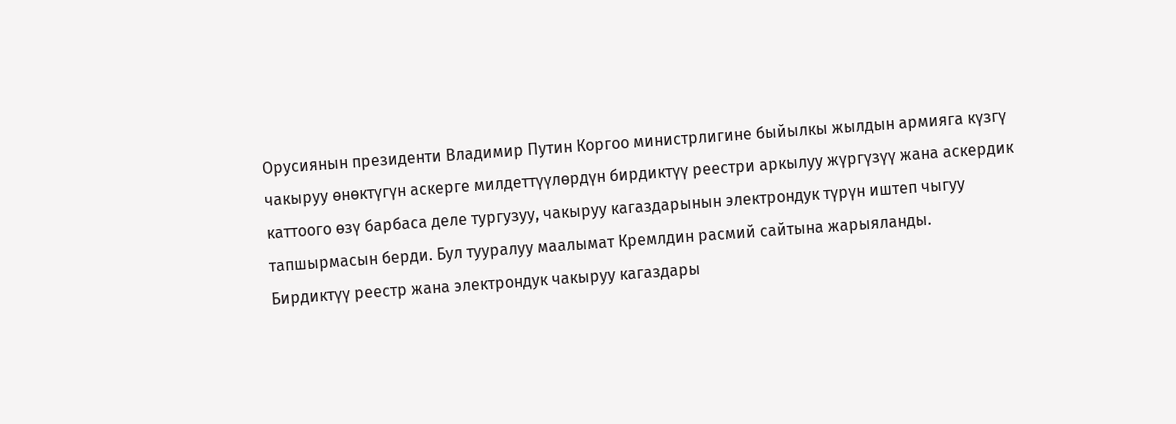Орусиянын президенти Владимир Путин Коргоо министрлигине быйылкы жылдын армияга күзгү чакыруу өнөктүгүн аскерге милдеттүүлөрдүн бирдиктүү реестри аркылуу жүргүзүү жана аскердик каттоого өзү барбаса деле тургузуу, чакыруу кагаздарынын электрондук түрүн иштеп чыгуу тапшырмасын берди. Бул тууралуу маалымат Кремлдин расмий сайтына жарыяланды.
Бирдиктүү реестр жана электрондук чакыруу кагаздары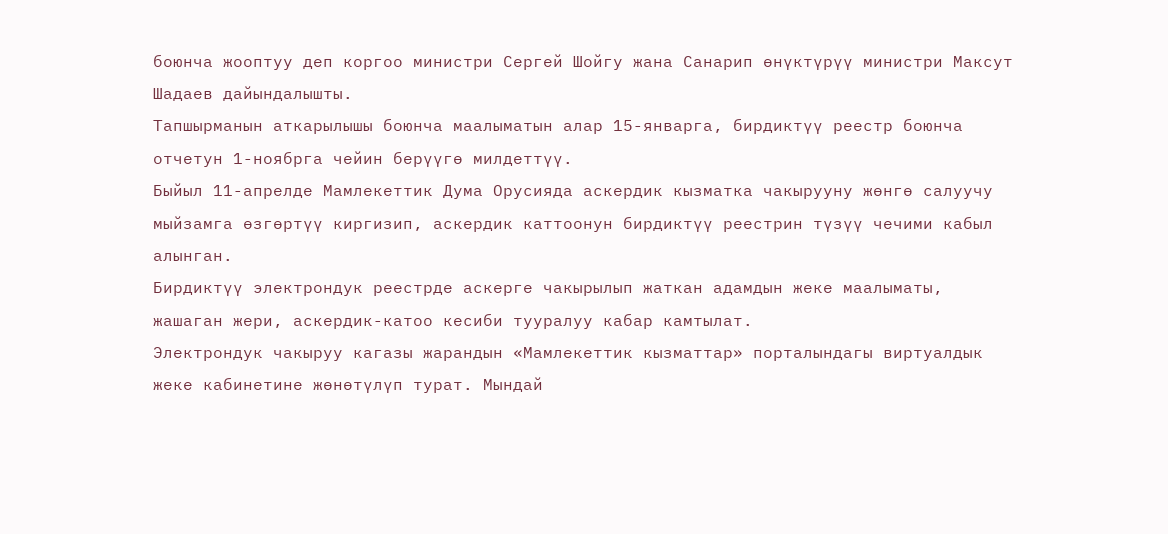боюнча жооптуу деп коргоо министри Сергей Шойгу жана Санарип өнүктүрүү министри Максут Шадаев дайындалышты.
Тапшырманын аткарылышы боюнча маалыматын алар 15-январга, бирдиктүү реестр боюнча отчетун 1-ноябрга чейин берүүгө милдеттүү.
Быйыл 11-апрелде Мамлекеттик Дума Орусияда аскердик кызматка чакырууну жөнгө салуучу мыйзамга өзгөртүү киргизип, аскердик каттоонун бирдиктүү реестрин түзүү чечими кабыл алынган.
Бирдиктүү электрондук реестрде аскерге чакырылып жаткан адамдын жеке маалыматы, жашаган жери, аскердик-катоо кесиби тууралуу кабар камтылат.
Электрондук чакыруу кагазы жарандын «Мамлекеттик кызматтар» порталындагы виртуалдык жеке кабинетине жөнөтүлүп турат. Мындай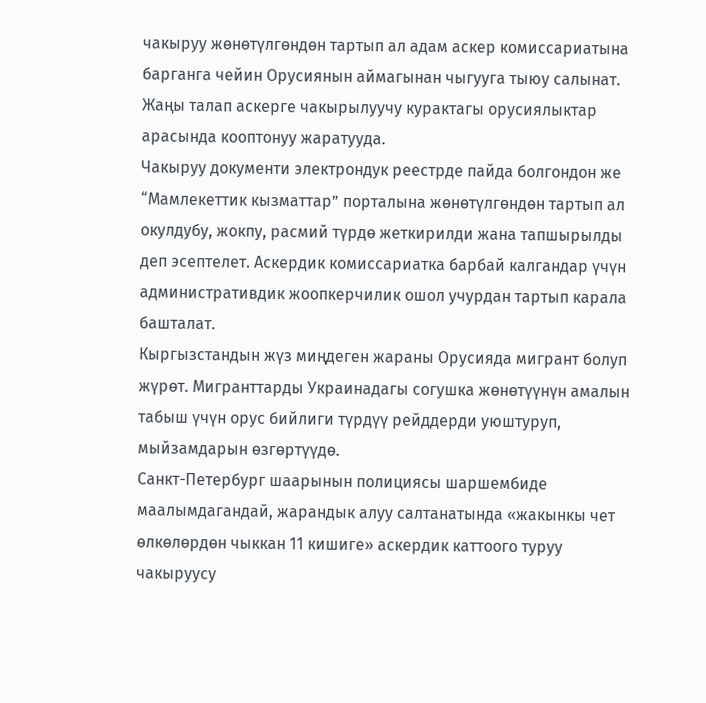чакыруу жөнөтүлгөндөн тартып ал адам аскер комиссариатына барганга чейин Орусиянын аймагынан чыгууга тыюу салынат.
Жаңы талап аскерге чакырылуучу курактагы орусиялыктар арасында кооптонуу жаратууда.
Чакыруу документи электрондук реестрде пайда болгондон же “Мамлекеттик кызматтар” порталына жөнөтүлгөндөн тартып ал окулдубу, жокпу, расмий түрдө жеткирилди жана тапшырылды деп эсептелет. Аскердик комиссариатка барбай калгандар үчүн административдик жоопкерчилик ошол учурдан тартып карала башталат.
Кыргызстандын жүз миңдеген жараны Орусияда мигрант болуп жүрөт. Мигранттарды Украинадагы согушка жөнөтүүнүн амалын табыш үчүн орус бийлиги түрдүү рейддерди уюштуруп, мыйзамдарын өзгөртүүдө.
Санкт-Петербург шаарынын полициясы шаршембиде маалымдагандай, жарандык алуу салтанатында «жакынкы чет өлкөлөрдөн чыккан 11 кишиге» аскердик каттоого туруу чакыруусу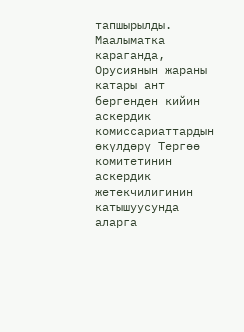тапшырылды.
Маалыматка караганда, Орусиянын жараны катары ант бергенден кийин аскердик комиссариаттардын өкүлдөрү Тергөө комитетинин аскердик жетекчилигинин катышуусунда аларга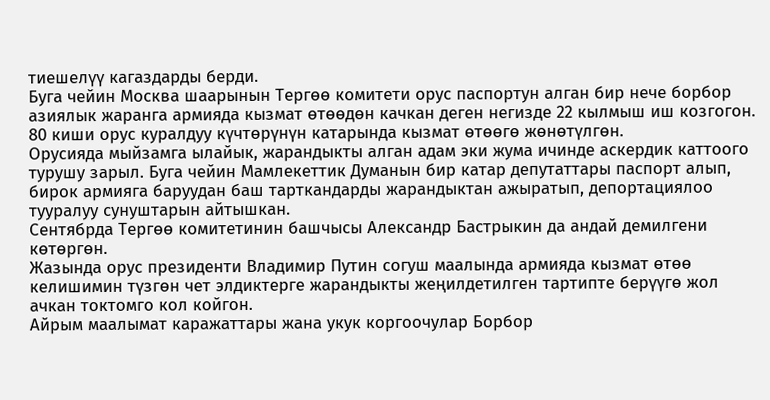тиешелүү кагаздарды берди.
Буга чейин Москва шаарынын Тергөө комитети орус паспортун алган бир нече борбор азиялык жаранга армияда кызмат өтөөдөн качкан деген негизде 22 кылмыш иш козгогон. 80 киши орус куралдуу күчтөрүнүн катарында кызмат өтөөгө жөнөтүлгөн.
Орусияда мыйзамга ылайык, жарандыкты алган адам эки жума ичинде аскердик каттоого турушу зарыл. Буга чейин Мамлекеттик Думанын бир катар депутаттары паспорт алып, бирок армияга баруудан баш тарткандарды жарандыктан ажыратып, депортациялоо тууралуу сунуштарын айтышкан.
Сентябрда Тергөө комитетинин башчысы Александр Бастрыкин да андай демилгени көтөргөн.
Жазында орус президенти Владимир Путин согуш маалында армияда кызмат өтөө келишимин түзгөн чет элдиктерге жарандыкты жеңилдетилген тартипте берүүгө жол ачкан токтомго кол койгон.
Айрым маалымат каражаттары жана укук коргоочулар Борбор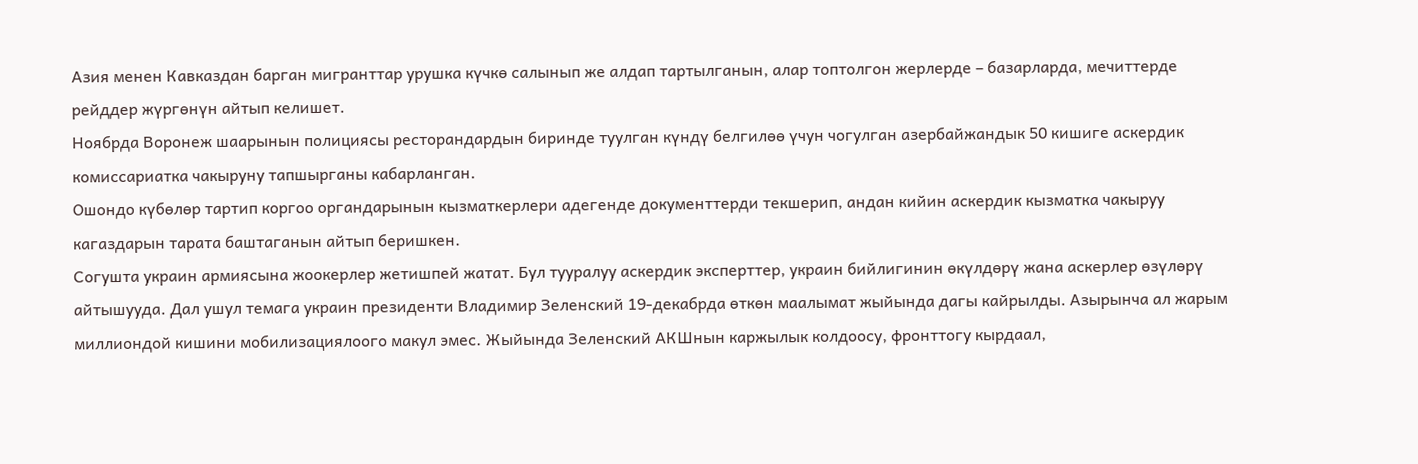Азия менен Кавказдан барган мигранттар урушка күчкө салынып же алдап тартылганын, алар топтолгон жерлерде – базарларда, мечиттерде рейддер жүргөнүн айтып келишет.
Ноябрда Воронеж шаарынын полициясы ресторандардын биринде туулган күндү белгилөө үчун чогулган азербайжандык 50 кишиге аскердик комиссариатка чакыруну тапшырганы кабарланган.
Ошондо күбөлөр тартип коргоо органдарынын кызматкерлери адегенде документтерди текшерип, андан кийин аскердик кызматка чакыруу кагаздарын тарата баштаганын айтып беришкен.
Согушта украин армиясына жоокерлер жетишпей жатат. Бул тууралуу аскердик эксперттер, украин бийлигинин өкүлдөрү жана аскерлер өзүлөрү айтышууда. Дал ушул темага украин президенти Владимир Зеленский 19-декабрда өткөн маалымат жыйында дагы кайрылды. Азырынча ал жарым миллиондой кишини мобилизациялоого макул эмес. Жыйында Зеленский АКШнын каржылык колдоосу, фронттогу кырдаал,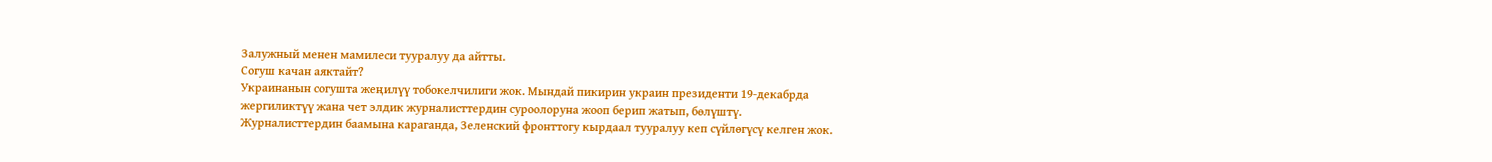Залужный менен мамилеси тууралуу да айтты.
Согуш качан аяктайт?
Украинанын согушта жеңилүү тобокелчилиги жок. Мындай пикирин украин президенти 19-декабрда жергиликтүү жана чет элдик журналисттердин суроолоруна жооп берип жатып, бөлүштү.
Журналисттердин баамына караганда, Зеленский фронттогу кырдаал тууралуу кеп сүйлөгүсү келген жок.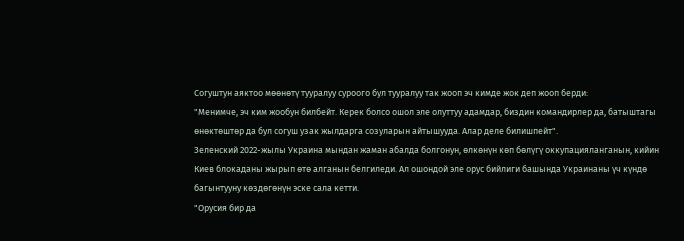Согуштун аяктоо мөөнөтү тууралуу суроого бул тууралуу так жооп эч кимде жок деп жооп берди:
"Менимче, эч ким жообун билбейт. Керек болсо ошол эле олуттуу адамдар, биздин командирлер да, батыштагы өнөктөштөр да бул согуш узак жылдарга созуларын айтышууда. Алар деле билишпейт".
Зеленский 2022-жылы Украина мындан жаман абалда болгонун, өлкөнүн көп бөлүгү оккупацияланганын, кийин Киев блокаданы жырып өтө алганын белгиледи. Ал ошондой эле орус бийлиги башында Украинаны үч күндө багынтууну көздөгөнүн эске сала кетти.
"Орусия бир да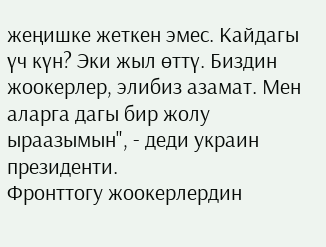жеңишке жеткен эмес. Кайдагы үч күн? Эки жыл өттү. Биздин жоокерлер, элибиз азамат. Мен аларга дагы бир жолу ыраазымын", - деди украин президенти.
Фронттогу жоокерлердин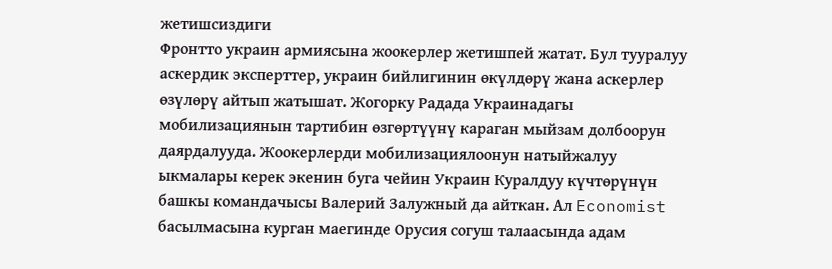жетишсиздиги
Фронтто украин армиясына жоокерлер жетишпей жатат. Бул тууралуу аскердик эксперттер, украин бийлигинин өкүлдөрү жана аскерлер өзүлөрү айтып жатышат. Жогорку Радада Украинадагы мобилизациянын тартибин өзгөртүүнү караган мыйзам долбоорун даярдалууда. Жоокерлерди мобилизациялоонун натыйжалуу ыкмалары керек экенин буга чейин Украин Куралдуу күчтөрүнүн башкы командачысы Валерий Залужный да айткан. Ал Economist басылмасына курган маегинде Орусия согуш талаасында адам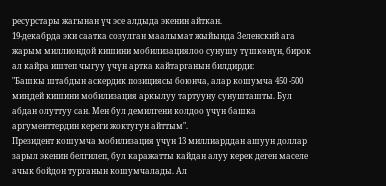ресурстары жагынан үч эсе алдыда экенин айткан.
19-декабрда эки саатка созулган маалымат жыйында Зеленский ага жарым миллиондой кишини мобилизациялоо сунушу түшкөнүн, бирок ал кайра иштеп чыгуу үчүн артка кайтарганын билдирди:
"Башкы штабдын аскердик позициясы боюнча, алар кошумча 450 -500 миңдей кишини мобилизация аркылуу тартууну сунушташты. Бул абдан олуттуу сан. Мен бул демилгени колдоо үчүн башка аргументтердин кереги жоктугун айттым".
Президент кошумча мобилизация үчүн 13 миллиарддан ашуун доллар зарыл экенин белгилеп, бул каражатты кайдан алуу керек деген маселе ачык бойдон турганын кошумчалады. Ал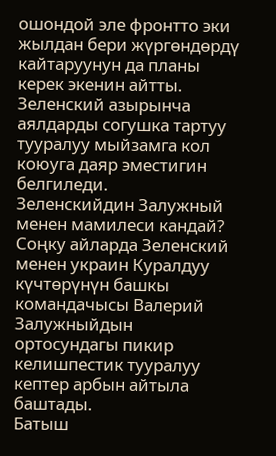ошондой эле фронтто эки жылдан бери жүргөндөрдү кайтаруунун да планы керек экенин айтты.
Зеленский азырынча аялдарды согушка тартуу тууралуу мыйзамга кол коюуга даяр эместигин белгиледи.
Зеленскийдин Залужный менен мамилеси кандай?
Соңку айларда Зеленский менен украин Куралдуу күчтөрүнүн башкы командачысы Валерий Залужныйдын ортосундагы пикир келишпестик тууралуу кептер арбын айтыла баштады.
Батыш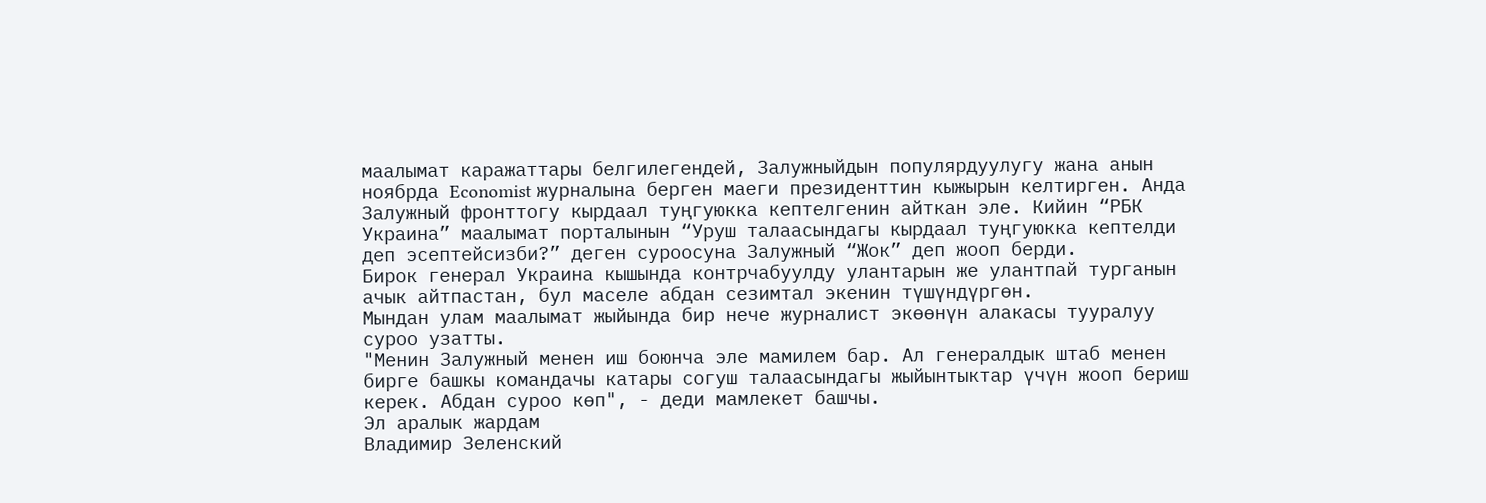маалымат каражаттары белгилегендей, Залужныйдын популярдуулугу жана анын ноябрда Economist журналына берген маеги президенттин кыжырын келтирген. Анда Залужный фронттогу кырдаал туңгуюкка кептелгенин айткан эле. Кийин “РБК Украина” маалымат порталынын “Уруш талаасындагы кырдаал туңгуюкка кептелди деп эсептейсизби?” деген суроосуна Залужный “Жок” деп жооп берди.
Бирок генерал Украина кышында контрчабуулду улантарын же улантпай турганын ачык айтпастан, бул маселе абдан сезимтал экенин түшүндүргөн.
Мындан улам маалымат жыйында бир нече журналист экөөнүн алакасы тууралуу суроо узатты.
"Менин Залужный менен иш боюнча эле мамилем бар. Ал генералдык штаб менен бирге башкы командачы катары согуш талаасындагы жыйынтыктар үчүн жооп бериш керек. Абдан суроо көп", - деди мамлекет башчы.
Эл аралык жардам
Владимир Зеленский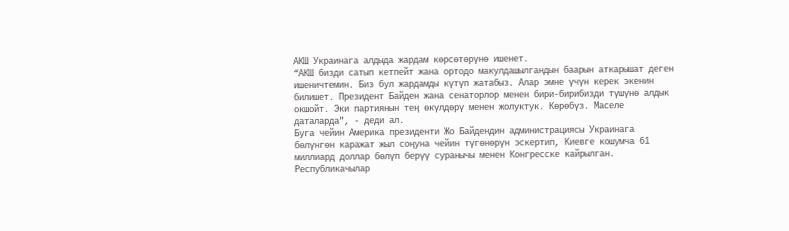АКШ Украинага алдыда жардам көрсөтөрүнө ишенет.
“АКШ бизди сатып кетпейт жана ортодо макулдашылгандын баарын аткарышат деген ишеничтемин. Биз бул жардамды күтүп жатабыз. Алар эмне үчүн керек экенин билишет. Президент Байден жана сенаторлор менен бири-бирибизди түшүнө алдык окшойт. Эки партиянын тең өкүлдөрү менен жолуктук. Көрөбүз. Маселе даталарда", - деди ал.
Буга чейин Америка президенти Жо Байдендин администрациясы Украинага бөлүнгөн каражат жыл соңуна чейин түгөнөрүн эскертип, Киевге кошумча 61 миллиард доллар бөлүп берүү суранычы менен Конгресске кайрылган. Республикачылар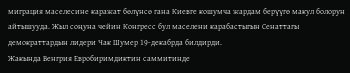миграция маселесине каражат бөлүнсө гана Киевге кошумча жардам берүүгө макул болорун айтышууда. Жыл соңуна чейин Конгресс бул маселени карабастыгын Сенаттагы демократтардын лидери Чак Шумер 19-декабрда билдирди.
Жакында Венгрия Евробиримдиктин саммитинде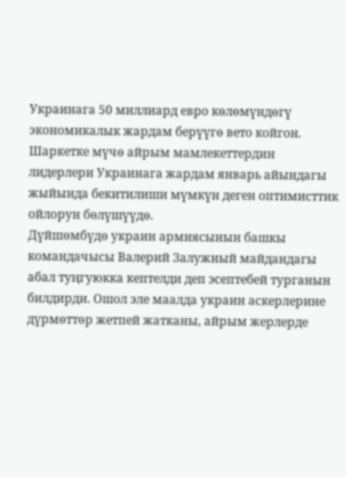Украинага 50 миллиард евро көлөмүндөгү экономикалык жардам берүүгө вето койгон. Шаркетке мүчө айрым мамлекеттердин лидерлери Украинага жардам январь айындагы жыйында бекитилиши мүмкүн деген оптимисттик ойлорун бөлүшүүдө.
Дүйшөмбүдө украин армиясынын башкы командачысы Валерий Залужный майдандагы абал туңгуюкка кептелди деп эсептебей турганын билдирди. Ошол эле маалда украин аскерлерине дүрмөттөр жетпей жатканы, айрым жерлерде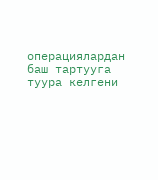операциялардан баш тартууга туура келгени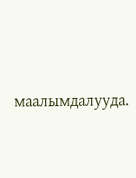маалымдалууда.